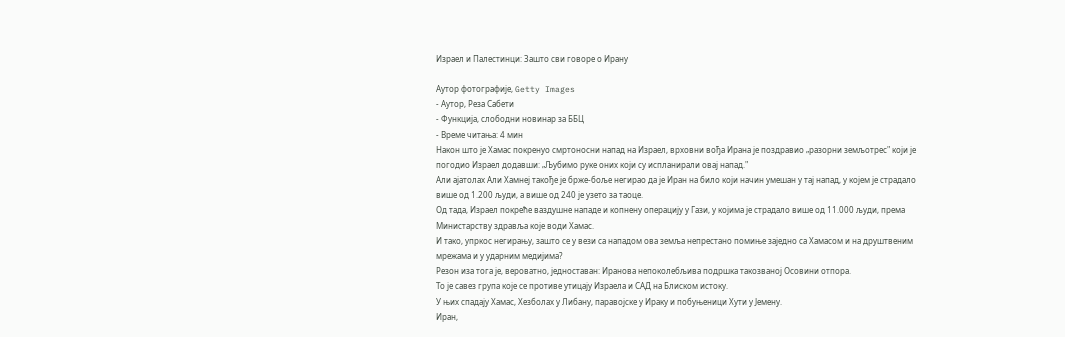Израел и Палестинци: Зашто сви говоре о Ирану

Аутор фотографије, Getty Images
- Аутор, Реза Сабети
- Функција, слободни новинар за ББЦ
- Време читања: 4 мин
Након што је Хамас покренуо смртоносни напад на Израел, врховни вођа Ирана је поздравио „разорни земљотрес" који је погодио Израел додавши: „Љубимо руке оних који су испланирали овај напад."
Али ајатолах Али Хамнеј такође је брже-боље негирао да је Иран на било који начин умешан у тај напад, у којем је страдало више од 1.200 људи, а више од 240 је узето за таоце.
Од тада, Израел покреће ваздушне нападе и копнену операцију у Гази, у којима је страдало више од 11.000 људи, према Министарству здравља које води Хамас.
И тако, упркос негирању, зашто се у вези са нападом ова земља непрестано помиње заједно са Хамасом и на друштвеним мрежама и у ударним медијима?
Резон иза тога је, вероватно, једноставан: Иранова непоколебљива подршка такозваној Осовини отпора.
То је савез група које се противе утицају Израела и САД на Блиском истоку.
У њих спадају Хамас, Хезболах у Либану, паравојске у Ираку и побуњеници Хути у Јемену.
Иран,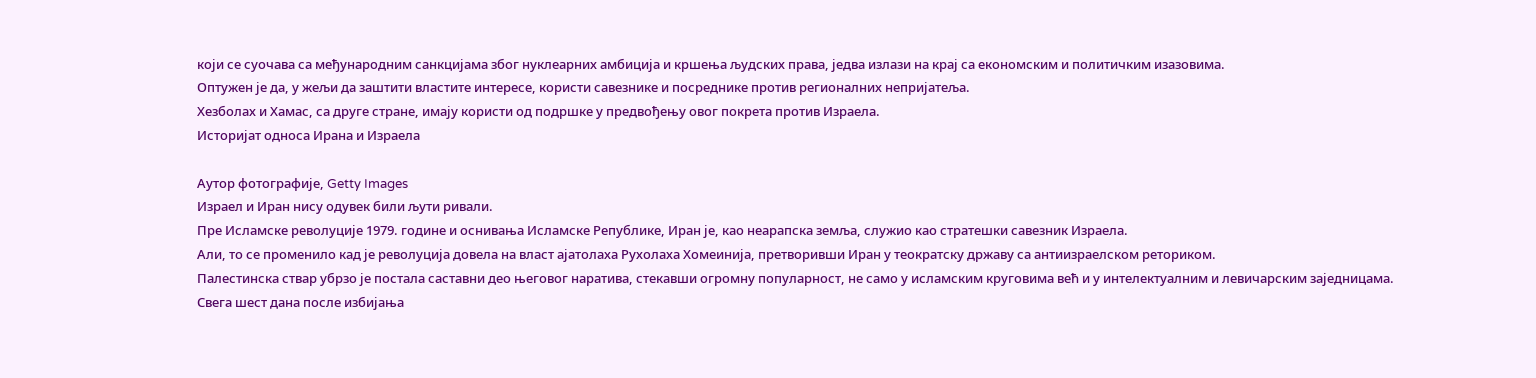који се суочава са међународним санкцијама због нуклеарних амбиција и кршења људских права, једва излази на крај са економским и политичким изазовима.
Оптужен је да, у жељи да заштити властите интересе, користи савезнике и посреднике против регионалних непријатеља.
Хезболах и Хамас, са друге стране, имају користи од подршке у предвођењу овог покрета против Израела.
Историјат односа Ирана и Израела

Аутор фотографије, Getty Images
Израел и Иран нису одувек били љути ривали.
Пре Исламске револуције 1979. године и оснивања Исламске Републике, Иран је, као неарапска земља, служио као стратешки савезник Израела.
Али, то се променило кад је револуција довела на власт ајатолаха Рухолаха Хомеинија, претворивши Иран у теократску државу са антиизраелском реториком.
Палестинска ствар убрзо је постала саставни део његовог наратива, стекавши огромну популарност, не само у исламским круговима већ и у интелектуалним и левичарским заједницама.
Свега шест дана после избијања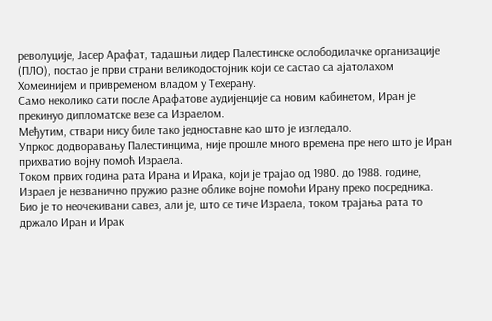револуције, Јасер Арафат, тадашњи лидер Палестинске ослободилачке организације (ПЛО), постао је први страни великодостојник који се састао са ајатолахом Хомеинијем и привременом владом у Техерану.
Само неколико сати после Арафатове аудијенције са новим кабинетом, Иран је прекинуо дипломатске везе са Израелом.
Међутим, ствари нису биле тако једноставне као што је изгледало.
Упркос додворавању Палестинцима, није прошле много времена пре него што је Иран прихватио војну помоћ Израела.
Током првих година рата Ирана и Ирака, који је трајао од 1980. до 1988. године, Израел је незванично пружио разне облике војне помоћи Ирану преко посредника.
Био је то неочекивани савез, али је, што се тиче Израела, током трајања рата то држало Иран и Ирак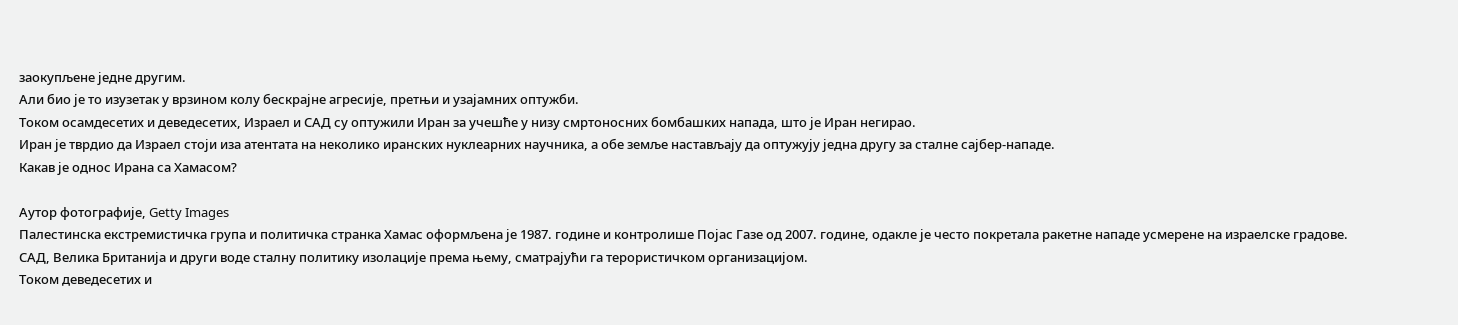заокупљене једне другим.
Али био је то изузетак у врзином колу бескрајне агресије, претњи и узајамних оптужби.
Током осамдесетих и деведесетих, Израел и САД су оптужили Иран за учешће у низу смртоносних бомбашких напада, што је Иран негирао.
Иран је тврдио да Израел стоји иза атентата на неколико иранских нуклеарних научника, а обе земље настављају да оптужују једна другу за сталне сајбер-нападе.
Какав је однос Ирана са Хамасом?

Аутор фотографије, Getty Images
Палестинска екстремистичка група и политичка странка Хамас оформљена је 1987. године и контролише Појас Газе од 2007. године, одакле је често покретала ракетне нападе усмерене на израелске градове.
САД, Велика Британија и други воде сталну политику изолације према њему, сматрајући га терористичком организацијом.
Током деведесетих и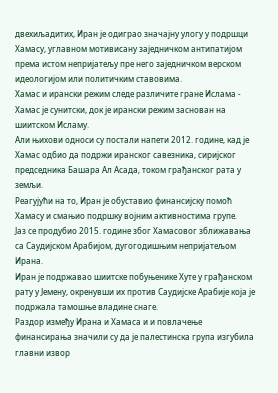двехиљадитих, Иран је одиграо значајну улогу у подршци Хамасу, углавном мотивисану заједничком антипатијом према истом непријатељу пре него заједничком верском идеологијом или политичким ставовима.
Хамас и ирански режим следе различите гране Ислама - Хамас је сунитски, док је ирански режим заснован на шиитском Исламу.
Али њихови односи су постали напети 2012. године, кад је Хамас одбио да подржи иранског савезника, сиријског председника Башара Ал Асада, током грађанског рата у земљи.
Реагујући на то, Иран је обуставио финансијску помоћ Хамасу и смањио подршку војним активностима групе.
Јаз се продубио 2015. године због Хамасовог зближавања са Саудијском Арабијом, дугогодишњим непријатељом Ирана.
Иран је подржавао шиитске побуњенике Хуте у грађанском рату у Јемену, окренувши их против Саудијске Арабије која је подржала тамошње владине снаге.
Раздор између Ирана и Хамаса и и повлачење финансирања значили су да је палестинска група изгубила главни извор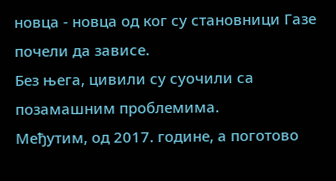новца - новца од ког су становници Газе почели да зависе.
Без њега, цивили су суочили са позамашним проблемима.
Међутим, од 2017. године, а поготово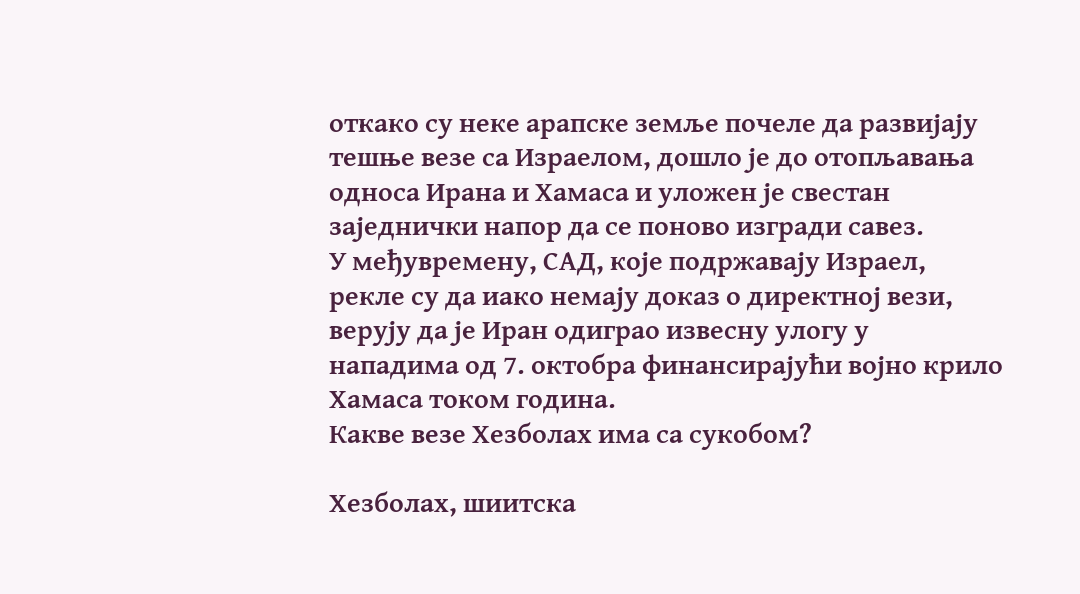откако су неке арапске земље почеле да развијају тешње везе са Израелом, дошло је до отопљавања односа Ирана и Хамаса и уложен је свестан заједнички напор да се поново изгради савез.
У међувремену, САД, које подржавају Израел, рекле су да иако немају доказ о директној вези, верују да је Иран одиграо извесну улогу у нападима од 7. октобра финансирајући војно крило Хамаса током година.
Какве везе Хезболах има са сукобом?

Хезболах, шиитска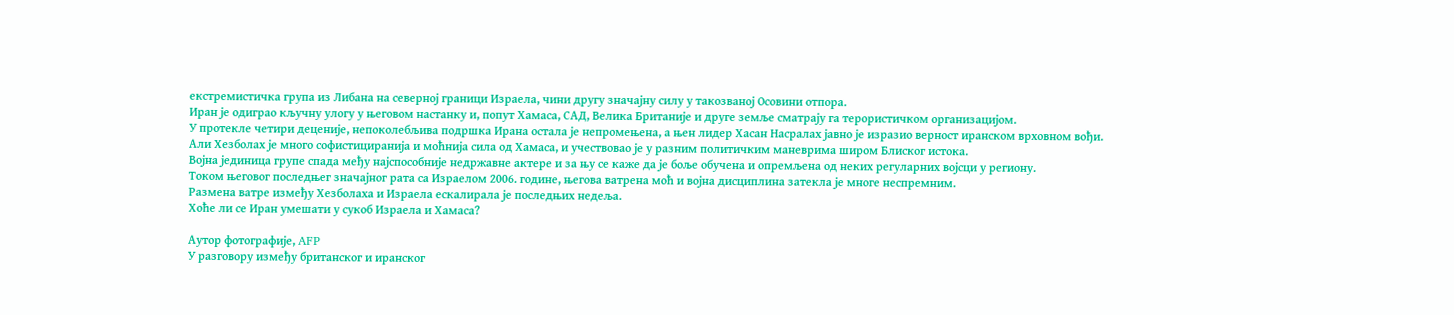екстремистичка група из Либана на северној граници Израела, чини другу значајну силу у такозваној Осовини отпора.
Иран је одиграо кључну улогу у његовом настанку и, попут Хамаса, САД, Велика Британије и друге земље сматрају га терористичком организацијом.
У протекле четири деценије, непоколебљива подршка Ирана остала је непромењена, а њен лидер Хасан Насралах јавно је изразио верност иранском врховном вођи.
Али Хезболах је много софистициранија и моћнија сила од Хамаса, и учествовао је у разним политичким маневрима широм Блиског истока.
Војна јединица групе спада међу најспособније недржавне актере и за њу се каже да је боље обучена и опремљена од неких регуларних војсци у региону.
Током његовог последњег значајног рата са Израелом 2006. године, његова ватрена моћ и војна дисциплина затекла је многе неспремним.
Размена ватре између Хезболаха и Израела ескалирала је последњих недеља.
Хоће ли се Иран умешати у сукоб Израела и Хамаса?

Аутор фотографије, AFP
У разговору између британског и иранског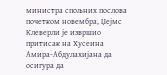министра спољних послова почетком новембра, Џејмс Клеверли је извршио притисак на Хусеина Амира-Абдулахијана да осигура да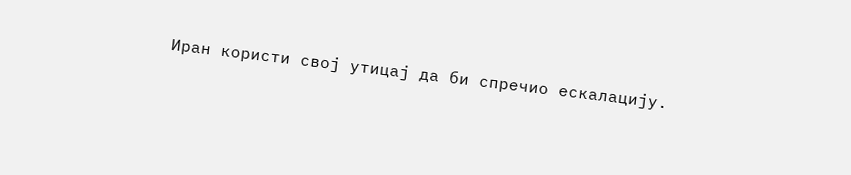Иран користи свој утицај да би спречио ескалацију.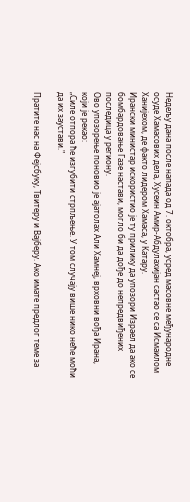Недељу дана после напада од 7. октобра, усред масовне међународне осуде Хамасових дела, Хусеин Амир-Абдулахијан састао се са Исмаилом Ханијехом, де факто лидером Хамаса, у Катару.
Ирански министар искористио је ту прилику да упозори Израел да ако се бомбардовање Газе настави, могло би да дође до непредвиђених последица у региону.
Ово упозорење поновио је ајатолах Али Хамнеј, врховни вођа Ирана, који је рекао:
„Силе отпора ће изгубити стрпљење. У том случају више нико неће моћи да их заустави."

Пратите нас на Фејсбуку, Твитеру и Вајберу. Ако имате предлог теме за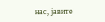нас, јавите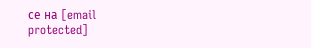се на [email protected]